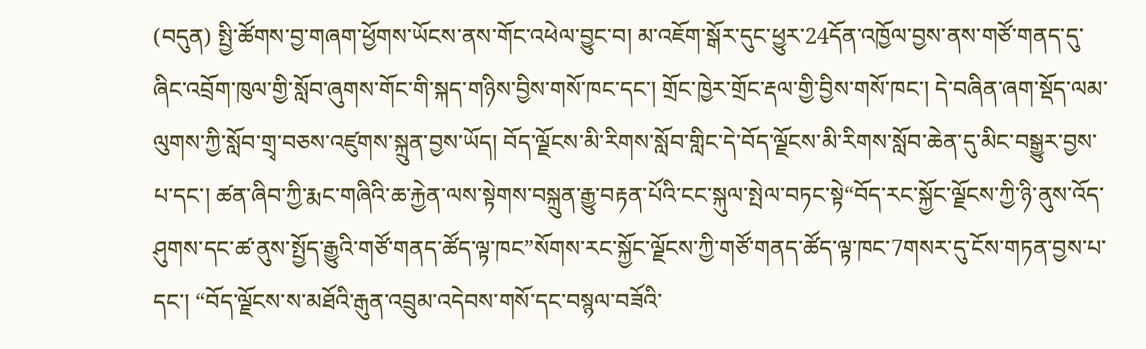(བདུན) སྤྱི་ཚོགས་བྱ་གཞག་ཕྱོགས་ཡོངས་ནས་གོང་འཕེལ་བྱུང་བ། མ་འཇོག་སྒོར་དུང་ཕྱུར་24དོན་འཁྱོལ་བྱས་ནས་གཙོ་གནད་དུ་ཞིང་འབྲོག་ཁུལ་གྱི་སློབ་ཞུགས་གོང་གི་སྐད་གཉིས་བྱིས་གསོ་ཁང་དང་། གྲོང་ཁྱེར་གྲོང་རྡལ་གྱི་བྱིས་གསོ་ཁང་། དེ་བཞིན་ཞག་སྡོད་ལམ་ལུགས་ཀྱི་སློབ་གྲྭ་བཅས་འཛུགས་སྐྲུན་བྱས་ཡོད། བོད་ལྗོངས་མི་རིགས་སློབ་གླིང་དེ་བོད་ལྗོངས་མི་རིགས་སློབ་ཆེན་དུ་མིང་བསྒྱུར་བྱས་པ་དང་། ཚན་ཞིབ་ཀྱི་རྨང་གཞིའི་ཆ་རྐྱེན་ལས་སྟེགས་བསྐྲུན་རྒྱུ་བརྟན་པོའི་ངང་སྐུལ་སྤེལ་བཏང་སྟེ“བོད་རང་སྐྱོང་ལྗོངས་ཀྱི་ཉི་ནུས་འོད་ཤུགས་དང་ཚ་ནུས་སྤྱོད་རྒྱུའི་གཙོ་གནད་ཚོད་ལྟ་ཁང”སོགས་རང་སྐྱོང་ལྗོངས་ཀྱི་གཙོ་གནད་ཚོད་ལྟ་ཁང་7གསར་དུ་ངོས་གཏན་བྱས་པ་དང་། “བོད་ལྗོངས་ས་མཐོའི་རྒུན་འབྲུམ་འདེབས་གསོ་དང་བསྙལ་བཟོའི་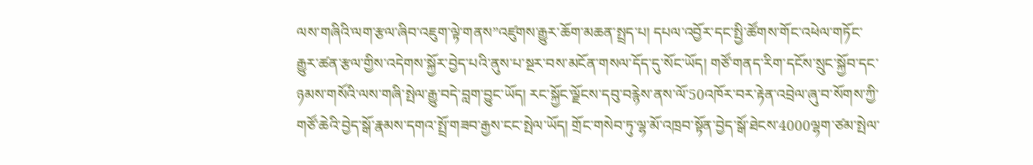ལས་གཞིའི་ལག་རྩལ་ཞིབ་འཇུག་ལྟེ་གནས”འཛུགས་རྒྱུར་ཆོག་མཆན་སྤྲད་པ། དཔལ་འབྱོར་དང་སྤྱི་ཚོགས་གོང་འཕེལ་གཏོང་རྒྱུར་ཚན་རྩལ་གྱིས་འདེགས་སྐྱོར་བྱེད་པའི་ནུས་པ་སྔར་བས་མངོན་གསལ་དོད་དུ་སོང་ཡོད། གཙོ་གནད་རིག་དངོས་སྲུང་སྐྱོབ་དང་ཉམས་གསོའི་ལས་གཞི་སྤེལ་རྒྱུ་བདེ་བླག་བྱུང་ཡོད། རང་སྐྱོང་ལྗོངས་དབུ་བརྙེས་ནས་ལོ་50འཁོར་བར་རྟེན་འབྲེལ་ཞུ་བ་སོགས་ཀྱི་གཙོ་ཆེའི་བྱེད་སྒོ་རྣམས་དགའ་སྤྲོ་གཟབ་རྒྱས་ངང་སྤེལ་ཡོད། གྲོང་གསེབ་ཏུ་ལྷ་མོ་འཁྲབ་སྟོན་བྱེད་སྒོ་ཐེངས་4000ལྷག་ཙམ་སྤེལ་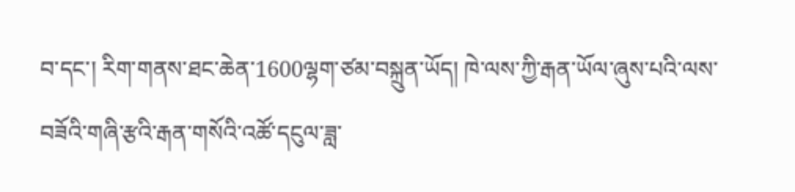བ་དང་། རིག་གནས་ཐང་ཆེན་1600ལྷག་ཙམ་བསྐྲུན་ཡོད། ཁེ་ལས་ཀྱི་རྒན་ཡོལ་ཞུས་པའི་ལས་བཟོའི་གཞི་རྩའི་རྒན་གསོའི་འཚོ་དངུལ་ཟླ་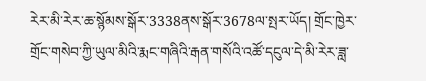རེར་མི་རེར་ཆ་སྙོམས་སྒོར་3338ནས་སྒོར་3678ལ་སྤར་ཡོད། གྲོང་ཁྱེར་གྲོང་གསེབ་ཀྱི་ཡུལ་མིའི་རྨང་གཞིའི་རྒན་གསོའི་འཚོ་དངུལ་དེ་མི་རེར་ཟླ་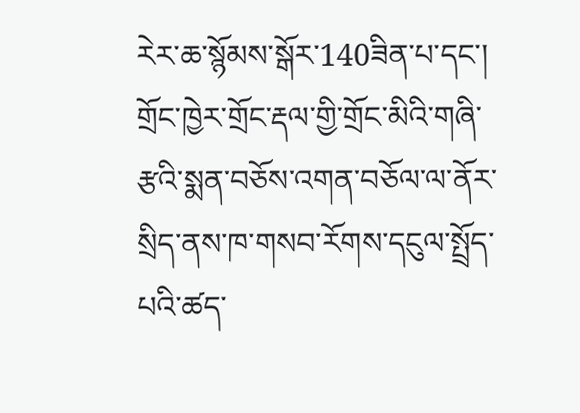རེར་ཆ་སྙོམས་སྒོར་140ཟིན་པ་དང་། གྲོང་ཁྱེར་གྲོང་རྡལ་གྱི་གྲོང་མིའི་གཞི་རྩའི་སྨན་བཅོས་འགན་བཅོལ་ལ་ནོར་སྲིད་ནས་ཁ་གསབ་རོགས་དངུལ་སྤྲོད་པའི་ཚད་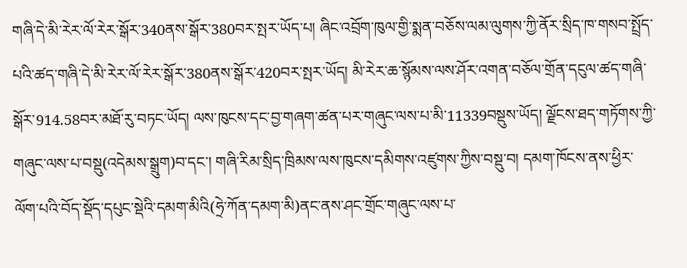གཞི་དེ་མི་རེར་ལོ་རེར་སྒོར་340ནས་སྒོར་380བར་སྤར་ཡོད་པ། ཞིང་འབྲོག་ཁུལ་གྱི་སྨན་བཅོས་ལམ་ལུགས་ཀྱི་ནོར་སྲིད་ཁ་གསབ་སྤྲོད་པའི་ཚད་གཞི་དེ་མི་རེར་ལོ་རེར་སྒོར་380ནས་སྒོར་420བར་སྤར་ཡོད། མི་རེར་ཆ་སྙོམས་ལས་ཤོར་འགན་བཅོལ་གྲོན་དངུལ་ཚད་གཞི་སྒོར་914.58བར་མཐོ་རུ་བཏང་ཡོད། ལས་ཁུངས་དང་བྱ་གཞག་ཚན་པར་གཞུང་ལས་པ་མི་11339བསྡུས་ཡོད། ལྗོངས་ཐད་གཏོགས་ཀྱི་གཞུང་ལས་པ་བསྡུ(འདེམས་སྒྲུག)བ་དང་། གཞི་རིམ་སྲིད་ཁྲིམས་ལས་ཁུངས་དམིགས་འཛུགས་ཀྱིས་བསྡུ་བ། དམག་ཁོངས་ནས་ཕྱིར་ལོག་པའི་བོད་སྡོད་དཔུང་སྡེའི་དམག་མིའི(ཧྲེ་ཀོན་དམག་མི)ནང་ནས་ཤང་གྲོང་གཞུང་ལས་པ་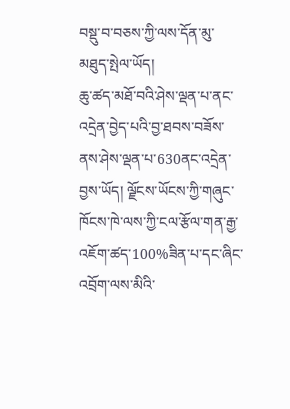བསྡུ་བ་བཅས་ཀྱི་ལས་དོན་མུ་མཐུད་སྤེལ་ཡོད།
ཆུ་ཚད་མཐོ་བའི་ཤེས་ལྡན་པ་ནང་འདྲེན་བྱེད་པའི་བྱ་ཐབས་བཟོས་ནས་ཤེས་ལྡན་པ་630ནང་འདྲེན་བྱས་ཡོད། ལྗོངས་ཡོངས་ཀྱི་གཞུང་ཁོངས་ཁེ་ལས་ཀྱི་ངལ་རྩོལ་གན་རྒྱ་འཇོག་ཚད་100%ཟིན་པ་དང་ཞིང་འབྲོག་ལས་མིའི་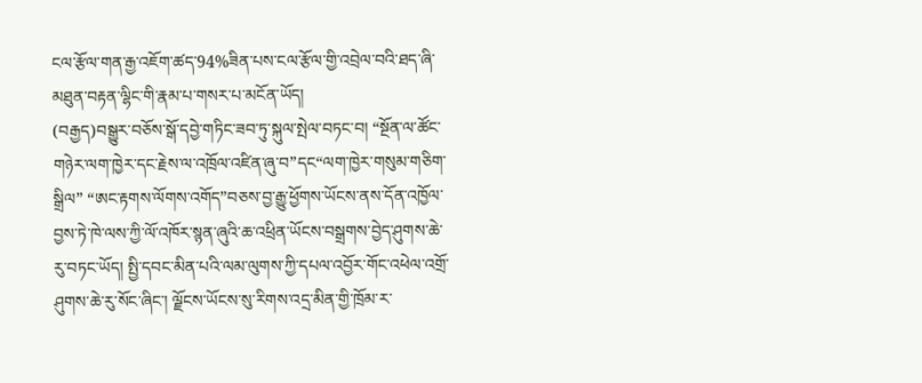ངལ་རྩོལ་གན་རྒྱ་འཇོག་ཚད་94%ཟིན་པས་ངལ་རྩོལ་གྱི་འབྲེལ་བའི་ཐད་ཞི་མཐུན་བརྟན་ལྷིང་གི་རྣམ་པ་གསར་པ་མངོན་ཡོད།
(བརྒྱད)བསྒྱུར་བཅོས་སྒོ་དབྱེ་གཏིང་ཟབ་ཏུ་སྐུལ་སྤེལ་བཏང་བ། “སྔོན་ལ་ཚོང་གཉེར་ལག་ཁྱེར་དང་རྗེས་ལ་འཁྲོལ་འཛིན་ཞུ་བ”དང“ལག་ཁྱེར་གསུམ་གཅིག་སྒྲིལ” “ཨང་རྟགས་ལོགས་འགོད”བཅས་བྱ་རྒྱུ་ཕྱོགས་ཡོངས་ནས་དོན་འཁྱོལ་བྱས་ཏེ་ཁེ་ལས་ཀྱི་ལོ་འཁོར་སྙན་ཞུའི་ཆ་འཕྲིན་ཡོངས་བསྒྲགས་བྱེད་ཤུགས་ཆེ་རུ་བཏང་ཡོད། སྤྱི་དབང་མིན་པའི་ལམ་ལུགས་ཀྱི་དཔལ་འབྱོར་གོང་འཕེལ་འགྲོ་ཤུགས་ཆེ་རུ་སོང་ཞིང་། ལྗོངས་ཡོངས་སུ་རིགས་འདྲ་མིན་གྱི་ཁྲོམ་ར་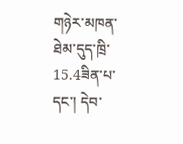གཉེར་མཁན་ཐེམ་དུད་ཁྲི་15.4ཟིན་པ་དང་། དེབ་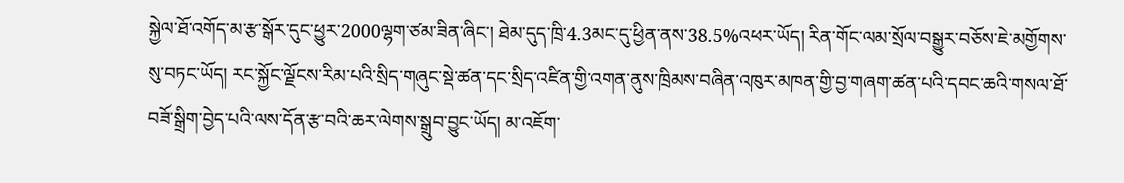སྐྱེལ་ཐོ་འགོད་མ་རྩ་སྒོར་དུང་ཕྱུར་2000ལྷག་ཙམ་ཟིན་ཞིང་། ཐེམ་དུད་ཁྲི་4.3མང་དུ་ཕྱིན་ནས་38.5%འཕར་ཡོད། རིན་གོང་ལམ་སྲོལ་བསྒྱུར་བཅོས་ཇེ་མགྱོགས་སུ་བཏང་ཡོད། རང་སྐྱོང་ལྗོངས་རིམ་པའི་སྲིད་གཞུང་སྡེ་ཚན་དང་སྲིད་འཛིན་གྱི་འགན་ནུས་ཁྲིམས་བཞིན་འཁུར་མཁན་གྱི་བྱ་གཞག་ཚན་པའི་དབང་ཆའི་གསལ་ཐོ་བཟོ་སྒྲིག་བྱེད་པའི་ལས་དོན་རྩ་བའི་ཆར་ལེགས་སྒྲུབ་བྱུང་ཡོད། མ་འཇོག་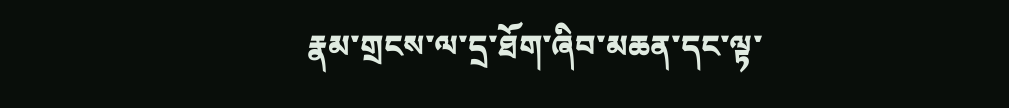རྣམ་གྲངས་ལ་དྲ་ཐོག་ཞིབ་མཆན་དང་ལྟ་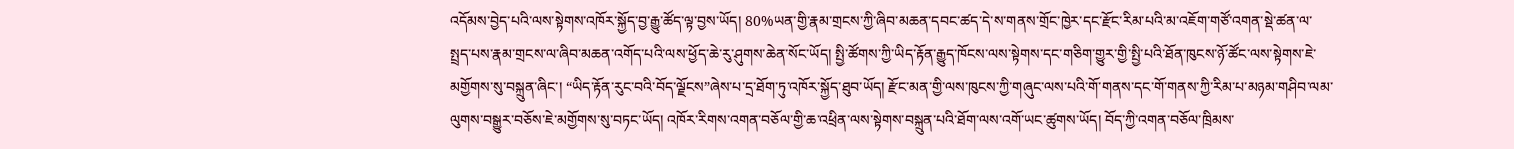འདོམས་བྱེད་པའི་ལས་སྟེགས་འཁོར་སྐྱོད་བྱ་རྒྱུ་ཚོད་ལྟ་བྱས་ཡོད། 80%ཡན་གྱི་རྣམ་གྲངས་ཀྱི་ཞིབ་མཆན་དབང་ཚད་དེ་ས་གནས་གྲོང་ཁྱེར་དང་རྫོང་རིམ་པའི་མ་འཇོག་གཙོ་འགན་སྡེ་ཚན་ལ་སྤྲད་པས་རྣམ་གྲངས་ལ་ཞིབ་མཆན་འགོད་པའི་ལས་ཕྱོད་ཆེ་རུ་ཤུགས་ཆེན་སོང་ཡོད། སྤྱི་ཚོགས་ཀྱི་ཡིད་རྟོན་རྒྱུད་ཁོངས་ལས་སྟེགས་དང་གཅིག་གྱུར་གྱི་སྤྱི་པའི་ཐོན་ཁུངས་ཉོ་ཚོང་ལས་སྟེགས་ཇེ་མགྱོགས་སུ་བསྐྲུན་ཞིང་། “ཡིད་རྟོན་རུང་བའི་བོད་ལྗོངས”ཞེས་པ་དྲ་ཐོག་ཏུ་འཁོར་སྐྱོད་ཐུབ་ཡོད། རྫོང་མན་གྱི་ལས་ཁུངས་ཀྱི་གཞུང་ལས་པའི་གོ་གནས་དང་གོ་གནས་ཀྱི་རིམ་པ་མཉམ་གཤིབ་ལམ་ལུགས་བསྒྱུར་བཅོས་ཇེ་མགྱོགས་སུ་བཏང་ཡོད། འཁོར་རིགས་འགན་བཅོལ་གྱི་ཆ་འཕྲིན་ལས་སྟེགས་བསྐྲུན་པའི་ཐོག་ལས་འགོ་ཡང་ཚུགས་ཡོད། བོད་ཀྱི་འགན་བཅོལ་ཁྲིམས་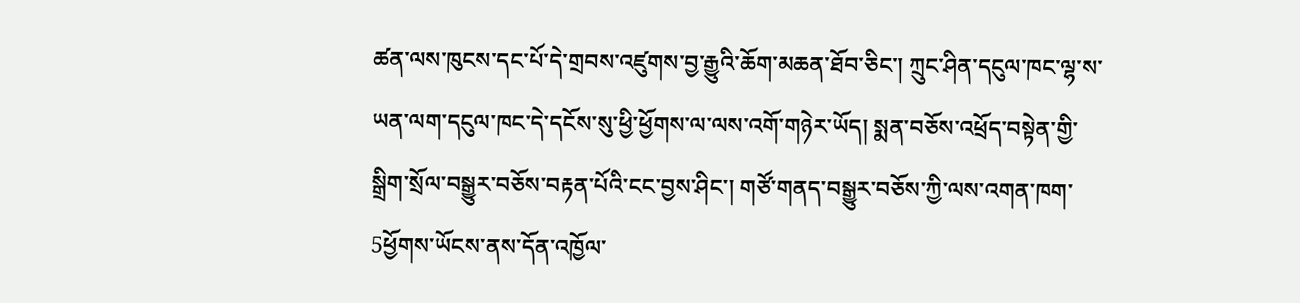ཚན་ལས་ཁུངས་དང་པོ་དེ་གྲབས་འཛུགས་བྱ་རྒྱུའི་ཆོག་མཆན་ཐོབ་ཅིང་། ཀྲུང་ཤིན་དངུལ་ཁང་ལྷ་ས་ཡན་ལག་དངུལ་ཁང་དེ་དངོས་སུ་ཕྱི་ཕྱོགས་ལ་ལས་འགོ་གཉེར་ཡོད། སྨན་བཅོས་འཕྲོད་བསྟེན་གྱི་སྒྲིག་སྲོལ་བསྒྱུར་བཅོས་བརྟན་པོའི་ངང་བྱས་ཤིང་། གཙོ་གནད་བསྒྱུར་བཅོས་ཀྱི་ལས་འགན་ཁག་5ཕྱོགས་ཡོངས་ནས་དོན་འཁྱོལ་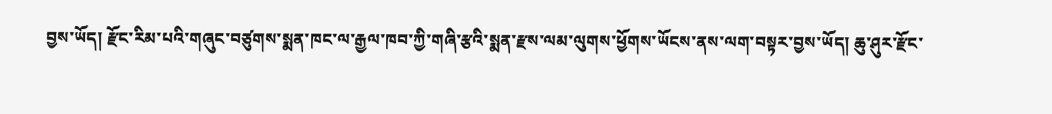བྱས་ཡོད། རྫོང་རིམ་པའི་གཞུང་བཙུགས་སྨན་ཁང་ལ་རྒྱལ་ཁབ་ཀྱི་གཞི་རྩའི་སྨན་རྫས་ལམ་ལུགས་ཕྱོགས་ཡོངས་ནས་ལག་བསྟར་བྱས་ཡོད། ཆུ་ཤུར་རྫོང་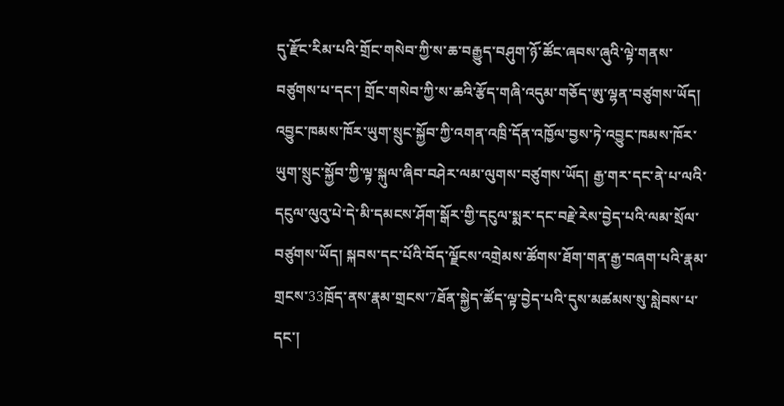དུ་རྫོང་རིམ་པའི་གྲོང་གསེབ་ཀྱི་ས་ཆ་བརྒྱུད་བཤུག་ཉོ་ཚོང་ཞབས་ཞུའི་ལྟེ་གནས་བཙུགས་པ་དང་། གྲོང་གསེབ་ཀྱི་ས་ཆའི་རྩོད་གཞི་འདུམ་གཅོད་ཨུ་ལྷན་བཙུགས་ཡོད། འབྱུང་ཁམས་ཁོར་ཡུག་སྲུང་སྐྱོབ་ཀྱི་འགན་འཁྲི་དོན་འཁྱོལ་བྱས་ཏེ་འབྱུང་ཁམས་ཁོར་ཡུག་སྲུང་སྐྱོབ་ཀྱི་ལྟ་སྐུལ་ཞིབ་བཤེར་ལམ་ལུགས་བཙུགས་ཡོད། རྒྱ་གར་དང་ནེ་པ་ལའི་དངུལ་ལུའུ་པེ་དེ་མི་དམངས་ཤོག་སྒོར་གྱི་དངུལ་སྨར་དང་བརྗེ་རེས་བྱེད་པའི་ལམ་སྲོལ་བཙུགས་ཡོད། སྐབས་དང་པོའི་བོད་ལྗོངས་འགྲེམས་ཚོགས་ཐོག་གན་རྒྱ་བཞག་པའི་རྣམ་གྲངས་33ཁྲོད་ནས་རྣམ་གྲངས་7ཐོན་སྐྱེད་ཚོད་ལྟ་བྱེད་པའི་དུས་མཚམས་སུ་སླེབས་པ་དང་།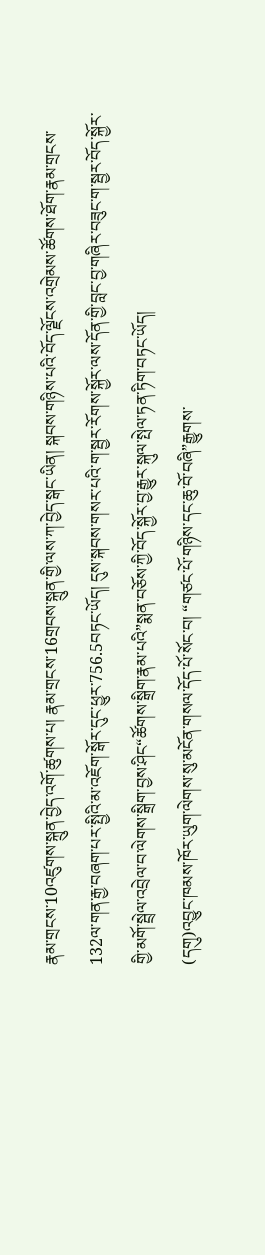རྣམ་གྲངས་10འཛུགས་སྐྲུན་བྱེད་འགོ་ཚུགས་པ། རྣམ་གྲངས་16གྲབས་སྐྲུན་གྱི་ལས་ཀ་བྱེད་སྒང་ཡིན། སྐབས་གཉིས་པའི་བོད་ལྗོངས་འགྲེམས་ཚོགས་ཐོག་རྣམ་གྲངས་132ལ་གན་རྒྱ་བཞག་པར་སྤྱིའི་མ་འཇོག་སྒོར་དུང་ཕྱུར་756.5བཏང་ཡོད། དུས་སྐབས་གསར་པའི་ག་སྦྱར་རོགས་སྐྱོར་ལས་དོན་གྱི་བླང་བྱ་གཞིར་བཟུང་ག་སྦྱར་བོད་སྐྱོར་གྱི་མགོ་སྦྲེལ་འབྲེལ་བ་ལེགས་སྒྲིག་བྱས་ཤིང“ཚོགས་སྒྲིག་རྣམ་པའི”སྨན་བཅོས་ཀྱི་བོད་སྐྱོར་བྱ་རྒྱུར་སྐུལ་སྤེལ་ཏན་ཏིག་བཏང་ཡོད།
(དགུ)འབྱུང་ཁམས་ཁོར་ཡུག་ལེགས་སུ་མངོན་གསལ་དོད་པོ་སོང་བ། “གཙང་པོ་གཉིས་དང་ཆུ་བོ་བཞི”རྒྱུགས་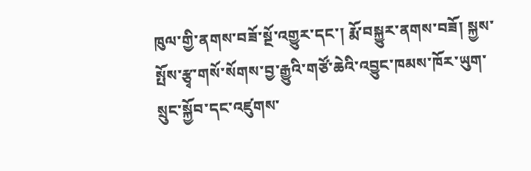ཁུལ་གྱི་ནགས་བཟོ་སྔོ་འགྱུར་དང་། རྨོ་བསྐྱུར་ནགས་བཟོ། སྐྱས་སྤོས་རྩྭ་གསོ་སོགས་བྱ་རྒྱུའི་གཙོ་ཆེའི་འབྱུང་ཁམས་ཁོར་ཡུག་སྲུང་སྐྱོབ་དང་འཛུགས་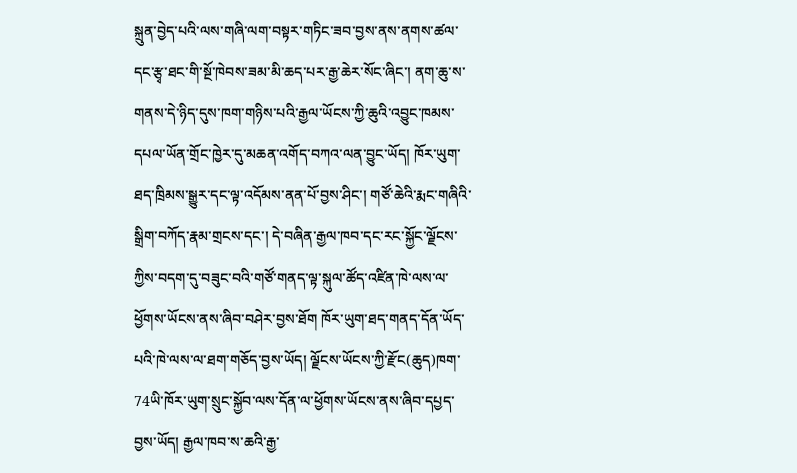སྐྲུན་བྱེད་པའི་ལས་གཞི་ལག་བསྟར་གཏིང་ཟབ་བྱས་ནས་ནགས་ཚལ་དང་རྩྭ་ཐང་གི་སྔོ་ཁེབས་ཟམ་མི་ཆད་པར་རྒྱ་ཆེར་སོང་ཞིང་། ནག་ཆུ་ས་གནས་དེ་ཉིད་དུས་ཁག་གཉིས་པའི་རྒྱལ་ཡོངས་ཀྱི་ཆུའི་འབྱུང་ཁམས་དཔལ་ཡོན་གྲོང་ཁྱེར་དུ་མཆན་འགོད་བཀའ་ལན་བྱུང་ཡོད། ཁོར་ཡུག་ཐད་ཁྲིམས་སྒྱུར་དང་ལྟ་འདོམས་ནན་པོ་བྱས་ཤིང་། གཙོ་ཆེའི་རྨང་གཞིའི་སྒྲིག་བཀོད་རྣམ་གྲངས་དང་། དེ་བཞིན་རྒྱལ་ཁབ་དང་རང་སྐྱོང་ལྗོངས་ཀྱིས་བདག་དུ་བཟུང་བའི་གཙོ་གནད་ལྟ་སྐུལ་ཚོད་འཛིན་ཁེ་ལས་ལ་ཕྱོགས་ཡོངས་ནས་ཞིབ་བཤེར་བྱས་ཐོག ཁོར་ཡུག་ཐད་གནད་དོན་ཡོད་པའི་ཁེ་ལས་ལ་ཐག་གཅོད་བྱས་ཡོད། ལྗོངས་ཡོངས་ཀྱི་རྫོང(ཆུད)ཁག་74ཡི་ཁོར་ཡུག་སྲུང་སྐྱོབ་ལས་དོན་ལ་ཕྱོགས་ཡོངས་ནས་ཞིབ་དཔྱད་བྱས་ཡོད། རྒྱལ་ཁབ་ས་ཆའི་རྒྱ་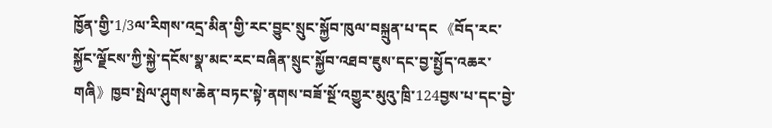ཁྱོན་གྱི་1/3ལ་རིགས་འདྲ་མིན་གྱི་རང་བྱུང་སྲུང་སྐྱོབ་ཁུལ་བསྐྲུན་པ་དང 《བོད་རང་སྐྱོང་ལྗོངས་ཀྱི་སྐྱེ་དངོས་སྣ་མང་རང་བཞིན་སྲུང་སྐྱོབ་འཐབ་ཇུས་དང་བྱ་སྤྱོད་འཆར་གཞི》ཁྱབ་སྤེལ་ཤུགས་ཆེན་བཏང་སྟེ་ནགས་བཟོ་སྔོ་འགྱུར་མུའུ་ཁྲི་124བྱས་པ་དང་བྱེ་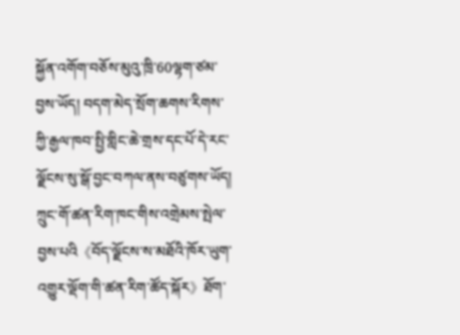སྐྱོན་འགོག་བཅོས་མུའུ་ཁྲི་60ལྷག་ཙམ་བྱས་ཡོད། བདག་མེད་སྲོག་ཆགས་རིགས་ཀྱི་རྒྱལ་ཁབ་སྤྱི་གླིང་ཆེ་གྲས་དང་པོ་དེ་རང་ལྗོངས་སུ་སྒོ་བྱང་བཀལ་ནས་བཙུགས་ཡོད། ཀྲུང་གོ་ཚན་རིག་ཁང་གིས་འགྲེམས་སྤེལ་བྱས་པའི《བོད་ལྗོངས་ས་མཐོའི་ཁོར་ཡུག་འགྱུར་ལྡོག་གི་ཚན་རིག་ཚོད་སྐོར》ཐོག་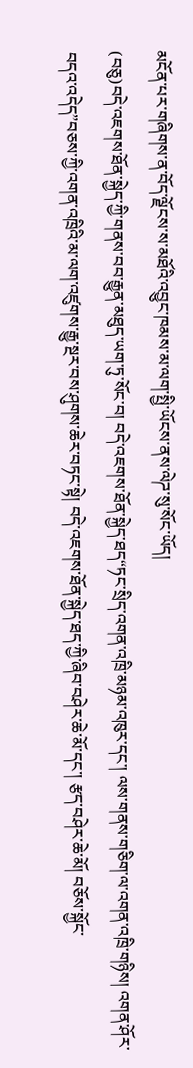མངོན་པར་གཞིགས་ན་བོད་ལྗོངས་ས་མཐོའི་འབྱུང་ཁམས་མ་ལག་སྤྱི་ཡོངས་ནས་ལེཌ་སུ་སོང་ཡོད།
(བཅུ)བདེ་འཇགས་ཐོན་སྐྱེད་ཀྱི་གནས་བབ་རྒྱུན་མཐུད་ཡག་ཏུ་སོང་བ། བདེ་འཇགས་ཐོན་སྐྱེད་ཐད“ཏང་སྲིད་འགན་འཁྲི་མཉམ་འཁུར་དང་། ལས་གནས་གཅིག་ལ་འགན་འཁྲི་གཉིས། འགན་ཤོར་བདའ་འདེད”བཅས་ཀྱི་འགན་འཁྲིའི་མ་ལག་འཛུགས་རྒྱུ་སྔར་བས་ཤུགས་ཆེར་བཏང་སྟེ། བདེ་འཇགས་ཐོན་སྐྱེད་ཐད་ཀྱི་ཞིབ་བཤེར་ཆེ་མོ་དང་། རྩད་བཤེར་ཆེ་མོ། བཅོས་སྐྱོང་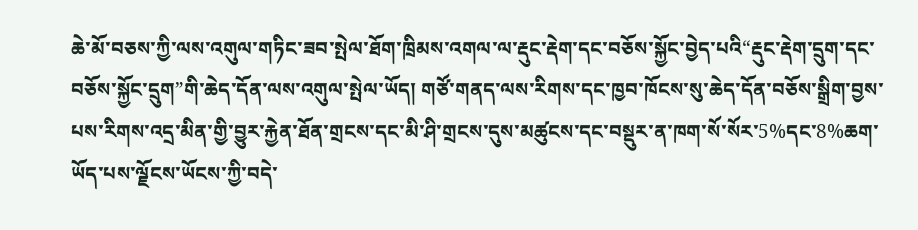ཆེ་མོ་བཅས་ཀྱི་ལས་འགུལ་གཏིང་ཟབ་སྤེལ་ཐོག་ཁྲིམས་འགལ་ལ་རྡུང་རྡེག་དང་བཅོས་སྐྱོང་བྱེད་པའི“རྡུང་རྡེག་དྲུག་དང་བཅོས་སྐྱོང་དྲུག”གི་ཆེད་དོན་ལས་འགུལ་སྤེལ་ཡོད། གཙོ་གནད་ལས་རིགས་དང་ཁྱབ་ཁོངས་སུ་ཆེད་དོན་བཅོས་སྒྲིག་བྱས་པས་རིགས་འདྲ་མིན་གྱི་བྱུར་རྐྱེན་ཐོན་གྲངས་དང་མི་ཤི་གྲངས་དུས་མཚུངས་དང་བསྡུར་ན་ཁག་སོ་སོར་5%དང་8%ཆག་ཡོད་པས་ལྗོངས་ཡོངས་ཀྱི་བདེ་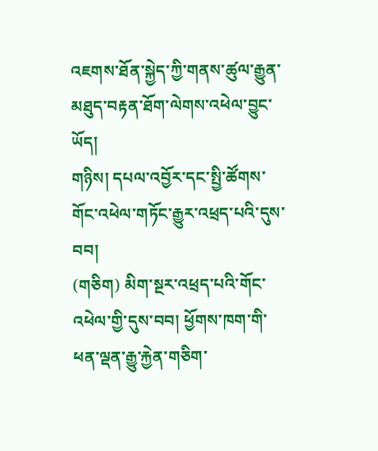འཇགས་ཐོན་སྐྱེད་ཀྱི་གནས་ཚུལ་རྒྱུན་མཐུད་བརྟན་ཐོག་ལེགས་འཕེལ་བྱུང་ཡོད།
གཉིས། དཔལ་འབྱོར་དང་སྤྱི་ཚོགས་གོང་འཕེལ་གཏོང་རྒྱུར་འཕྲད་པའི་དུས་བབ།
(གཅིག) མིག་སྔར་འཕྲད་པའི་གོང་འཕེལ་གྱི་དུས་བབ། ཕྱོགས་ཁག་གི་ཕན་ལྡན་རྒྱུ་རྐྱེན་གཅིག་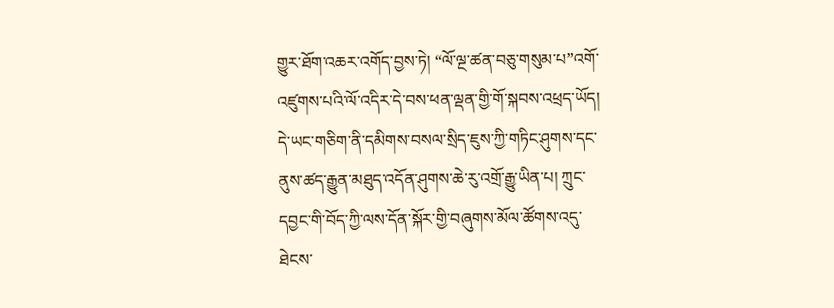གྱུར་ཐོག་འཆར་འགོད་བྱས་ཏེ། “ལོ་ལྔ་ཚན་བཅུ་གསུམ་པ”འགོ་འཛུགས་པའི་ལོ་འདིར་དེ་བས་ཕན་ལྡན་གྱི་གོ་སྐབས་འཕྲད་ཡོད། དེ་ཡང་གཅིག་ནི་དམིགས་བསལ་སྲིད་ཇུས་ཀྱི་གཏིང་ཤུགས་དང་ནུས་ཚད་རྒྱུན་མཐུད་འདོན་ཤུགས་ཆེ་རུ་འགྲོ་རྒྱུ་ཡིན་པ། ཀྲུང་དབྱང་གི་བོད་ཀྱི་ལས་དོན་སྐོར་གྱི་བཞུགས་མོལ་ཚོགས་འདུ་ཐེངས་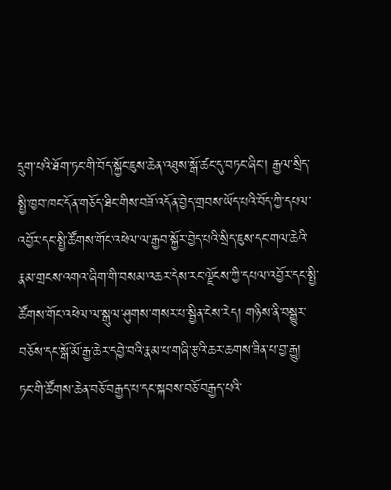དྲུག་པའི་ཐོག་ཏང་གི་བོད་སྐྱོང་ཇུས་ཆེན་འཐུས་སྒོ་ཚང་དུ་བཏང་ཞིང་། རྒྱལ་སྲིད་སྤྱི་ཁྱབ་ཁང་དོན་གཅོད་ཐིང་གིས་བཟོ་འདོན་བྱེད་གྲབས་ཡོད་པའི་བོད་ཀྱི་དཔལ་འབྱོར་དང་སྤྱི་ཚོགས་གོང་འཕེལ་ལ་རྒྱབ་སྐྱོར་བྱེད་པའི་སྲིད་ཇུས་དང་གལ་ཆེའི་རྣམ་གྲངས་འགའ་ཞིག་གི་བསམ་འཆར་དེས་རང་ལྗོངས་ཀྱི་དཔལ་འབྱོར་དང་སྤྱི་ཚོགས་གོང་འཕེལ་ལ་སྒུལ་ཤུགས་གསར་པ་སྦྱིན་ངེས་རེད། གཉིས་ནི་བསྒྱུར་བཅོས་དང་སྒོ་མོ་རྒྱ་ཆེར་དབྱེ་བའི་རྣམ་པ་གཞི་རྩའི་ཆར་ཆགས་ཟིན་པ་བྱ་རྒྱུ། ཏང་གི་ཚོགས་ཆེན་བཅོ་བརྒྱད་པ་དང་སྐབས་བཅོ་བརྒྱད་པའི་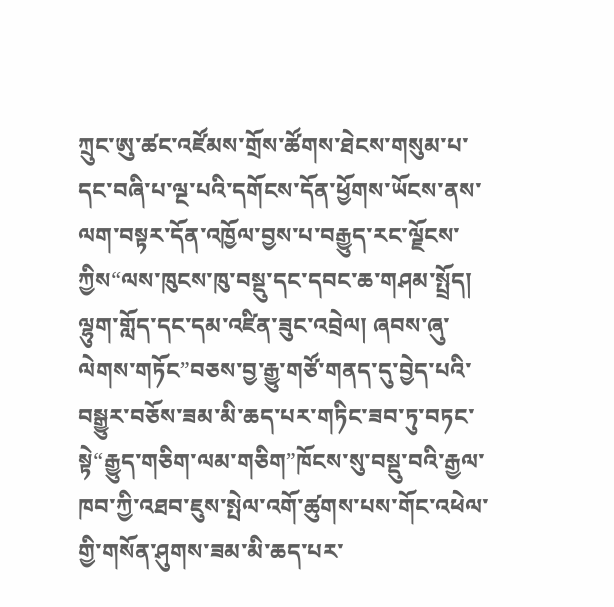ཀྲུང་ཨུ་ཚང་འཛོམས་གྲོས་ཚོགས་ཐེངས་གསུམ་པ་དང་བཞི་པ་ལྔ་པའི་དགོངས་དོན་ཕྱོགས་ཡོངས་ནས་ལག་བསྟར་དོན་འཁྱོལ་བྱས་པ་བརྒྱུད་རང་ལྗོངས་ཀྱིས“ལས་ཁུངས་ཁུ་བསྡུ་དང་དབང་ཆ་གཤམ་སྤྲོད། ལྷུག་གློད་དང་དམ་འཛིན་ཟུང་འབྲེལ། ཞབས་ཞུ་ལེགས་གཏོང”བཅས་བྱ་རྒྱུ་གཙོ་གནད་དུ་བྱེད་པའི་བསྒྱུར་བཅོས་ཟམ་མི་ཆད་པར་གཏིང་ཟབ་ཏུ་བཏང་སྟེ“རྒྱུད་གཅིག་ལམ་གཅིག”ཁོངས་སུ་བསྡུ་བའི་རྒྱལ་ཁབ་ཀྱི་འཐབ་ཇུས་སྤེལ་འགོ་ཚུགས་པས་གོང་འཕེལ་གྱི་གསོན་ཤུགས་ཟམ་མི་ཆད་པར་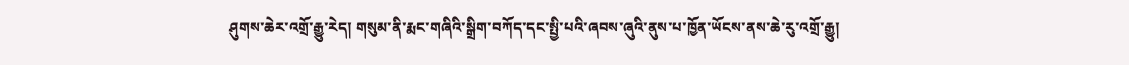ཤུགས་ཆེར་འགྲོ་རྒྱུ་རེད། གསུམ་ནི་རྨང་གཞིའི་སྒྲིག་བཀོད་དང་སྤྱི་པའི་ཞབས་ཞུའི་ནུས་པ་ཁྱོན་ཡོངས་ནས་ཆེ་རུ་འགྲོ་རྒྱུ།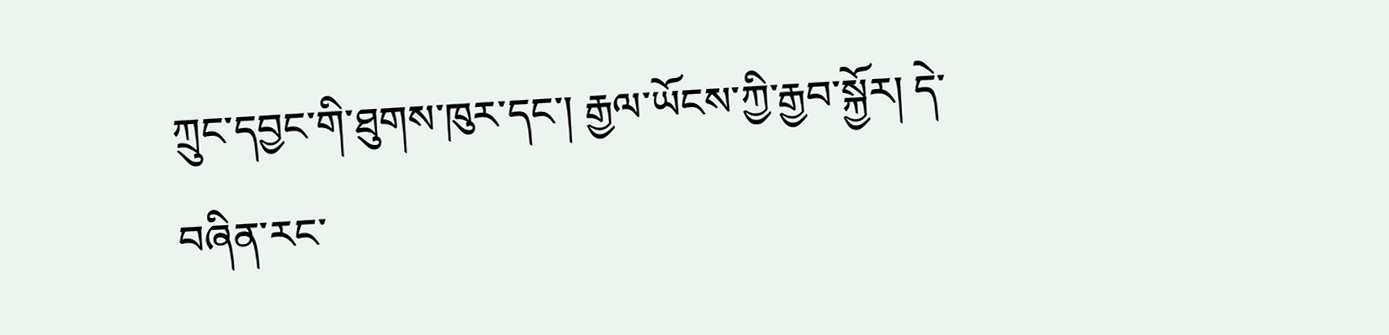ཀྲུང་དབྱང་གི་ཐུགས་ཁུར་དང་། རྒྱལ་ཡོངས་ཀྱི་རྒྱབ་སྐྱོར། དེ་བཞིན་རང་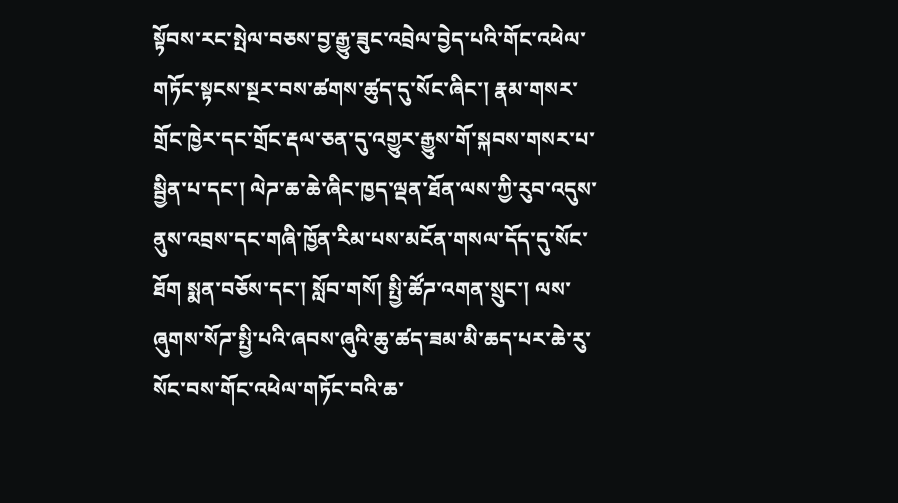སྟོབས་རང་སྤེལ་བཅས་བྱ་རྒྱུ་ཟུང་འབྲེལ་བྱེད་པའི་གོང་འཕེལ་གཏོང་སྟངས་སྔར་བས་ཚགས་ཚུད་དུ་སོང་ཞིང་། རྣམ་གསར་གྲོང་ཁྱེར་དང་གྲོང་རྡལ་ཅན་དུ་འགྱུར་རྒྱུས་གོ་སྐབས་གསར་པ་སྦྱིན་པ་དང་། ལེཌ་ཆ་ཆེ་ཞིང་ཁྱད་ལྡན་ཐོན་ལས་ཀྱི་རུབ་འདུས་ནུས་འབྲས་དང་གཞི་ཁྱོན་རིམ་པས་མངོན་གསལ་དོད་དུ་སོང་ཐོག སྨན་བཅོས་དང་། སློབ་གསོ། སྤྱི་ཚོཌ་འགན་སྲུང་། ལས་ཞུགས་སོཌ་སྤྱི་པའི་ཞབས་ཞུའི་ཆུ་ཚད་ཟམ་མི་ཆད་པར་ཆེ་རུ་སོང་བས་གོང་འཕེལ་གཏོང་བའི་ཆ་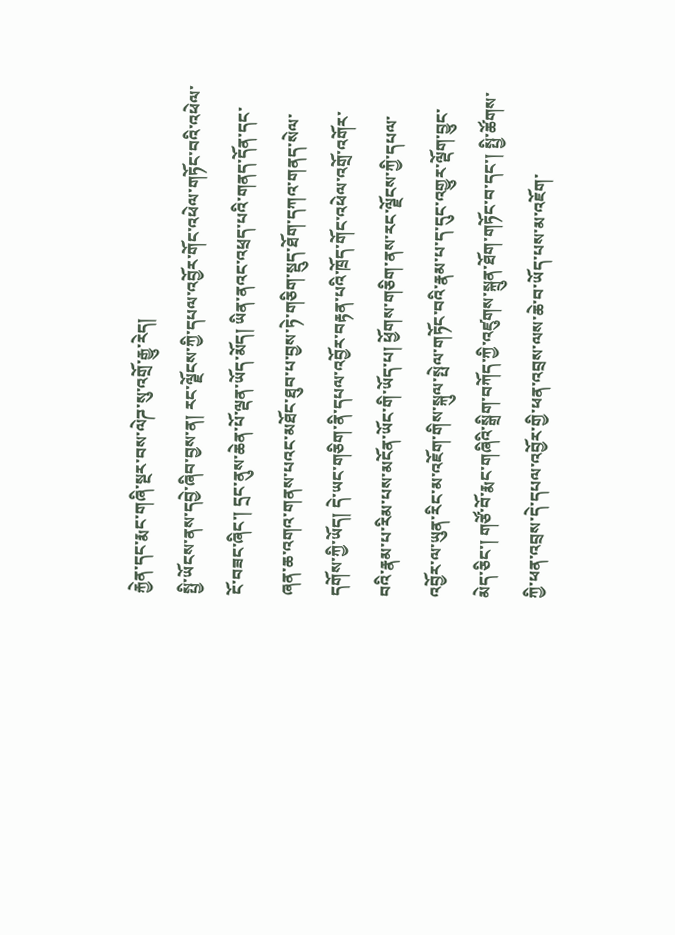རྐྱེན་དང་རྨང་གཞི་སྔར་བས་ལེཌ་སུ་འགྲོ་རྒྱུ་རེད།
སྤྱི་ཡོངས་ནས་དབྱེ་ཞིབ་བྱས་ན། རང་ལྗོངས་ཀྱི་དཔལ་འབྱོར་གོང་འཕེལ་གཏོང་བའི་འཕེལ་ངོ་བཟང་ཞིང་། དྲང་ནུས་ཆེན་པོ་ལྡན་ཡོད་མོད། ཡིན་ནའང་འཕྲད་པའི་གནད་དོན་དང་ཞན་ཆ་འགའ་གནས་པའང་མཐོང་ཐུབ་པ་བྱས་ཏེ་གཅིག་སྡུད་ཐོག་དཀའ་གནད་སེལ་དགོས་ཀྱི་ཡོད། དེ་ཡང་གཅིག་ནི་དཔལ་འབྱོར་བརྟན་པའི་ཁྲོད་གོང་འཕེལ་འགྲོ་འགོར་བའི་རྣམ་པ་རིམ་པས་མངོན་ཡོང་གི་ཡོད་པ། ཕྱོགས་གཅིག་ནས་རང་ལྗོངས་ཀྱི་དཔལ་འབྱོར་ལ་ཡུན་རིང་མ་འཇོག་གིས་སྐུལ་སྤེལ་གཏོང་བའི་རྣམ་པ་ད་དུང་འགྱུར་ལྡོག་བྱུང་མེད་ཅིང་། གཙོ་བོ་རྨང་གཞིའི་སྒྲིག་བཀོད་ཀྱི་འཛུགས་སྐྲུན་ཐོག་གཏོང་བ་དང་། སྤྱི་ཚོགས་ཀྱི་ཕན་འབྲས་དེ་དཔལ་འབྱོར་གྱི་ཕན་འབྲས་ལས་ཆེ་བ་ཡོད་པས་མ་འཇོག་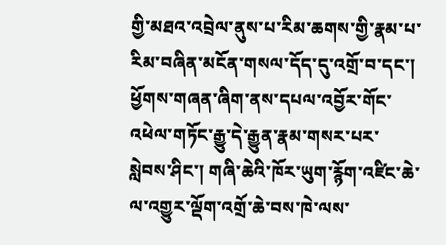གྱི་མཐའ་འབྲེལ་ནུས་པ་རིམ་ཆགས་གྱི་རྣམ་པ་རིམ་བཞིན་མངོན་གསལ་དོད་དུ་འགྲོ་བ་དང་། ཕྱོགས་གཞན་ཞིག་ནས་དཔལ་འབྱོར་གོང་འཕེལ་གཏོང་རྒྱུ་དེ་རྒྱུན་རྣམ་གསར་པར་སླེབས་ཤིང་། གཞི་ཆེའི་ཁོར་ཡུག་རྙོག་འཛིང་ཆེ་ལ་འགྱུར་ལྡོག་འགྲོ་ཆེ་བས་ཁེ་ལས་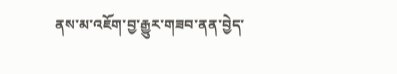ནས་མ་འཇོག་བྱ་རྒྱུར་གཟབ་ནན་བྱེད་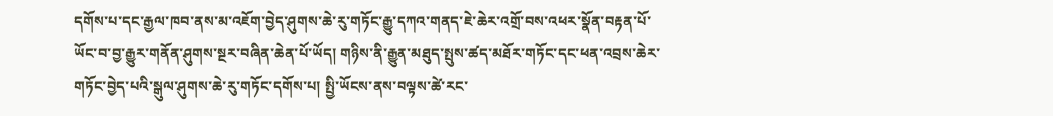དགོས་པ་དང་རྒྱལ་ཁབ་ནས་མ་འཇོག་བྱེད་ཤུགས་ཆེ་རུ་གཏོང་རྒྱུ་དཀའ་གནད་ཇེ་ཆེར་འགྲོ་བས་འཕར་སྣོན་བརྟན་པོ་ཡོང་བ་བྱ་རྒྱུར་གནོན་ཤུགས་སྔར་བཞིན་ཆེན་པོ་ཡོད། གཉིས་ནི་རྒྱུན་མཐུད་སྤུས་ཚད་མཐོར་གཏོང་དང་ཕན་འབྲས་ཆེར་གཏོང་བྱེད་པའི་སྒུལ་ཤུགས་ཆེ་རུ་གཏོང་དགོས་པ། སྤྱི་ཡོངས་ནས་བལྟས་ཚེ་རང་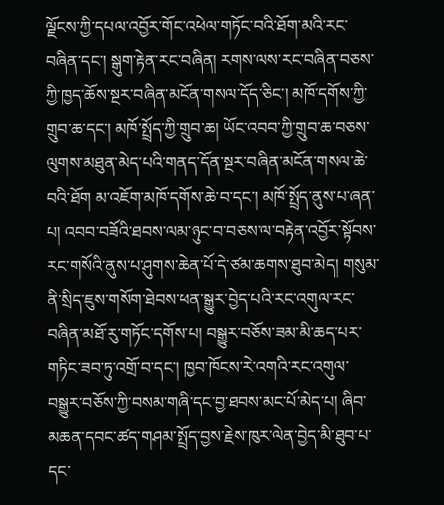ལྗོངས་ཀྱི་དཔལ་འབྱོར་གོང་འཕེལ་གཏོང་བའི་ཐོག་མའི་རང་བཞིན་དང་། སྒུག་རྟེན་རང་བཞིན། རགས་ལས་རང་བཞིན་བཅས་ཀྱི་ཁྱད་ཆོས་སྔར་བཞིན་མངོན་གསལ་དོད་ཅིང་། མཁོ་དགོས་ཀྱི་གྲུབ་ཆ་དང་། མཁོ་སྤྲོད་ཀྱི་གྲུབ་ཆ། ཡོང་འབབ་ཀྱི་གྲུབ་ཆ་བཅས་ལུགས་མཐུན་མེད་པའི་གནད་དོན་སྔར་བཞིན་མངོན་གསལ་ཆེ་བའི་ཐོག མ་འཇོག་མཁོ་དགོས་ཆེ་བ་དང་། མཁོ་སྤྲོད་ནུས་པ་ཞན་པ། འབབ་བཟོའི་ཐབས་ལམ་ཉུང་བ་བཅས་ལ་བརྟེན་འབྱོར་སྟོབས་རང་གསོའི་ནུས་པ་ཤུགས་ཆེན་པོ་དེ་ཙམ་ཆགས་ཐུབ་མེད། གསུམ་ནི་སྲིད་ཇུས་གསོག་ཐེབས་ཕན་སྒྱུར་བྱེད་པའི་རང་འགུལ་རང་བཞིན་མཐོ་རུ་གཏོང་དགོས་པ། བསྒྱུར་བཅོས་ཟམ་མི་ཆད་པར་གཏིང་ཟབ་ཏུ་འགྲོ་བ་དང་། ཁྱབ་ཁོངས་རེ་འགའི་རང་འགུལ་བསྒྱུར་བཅོས་ཀྱི་བསམ་གཞི་དང་བྱ་ཐབས་མང་པོ་མེད་པ། ཞིབ་མཆན་དབང་ཚད་གཤམ་སྤྲོད་བྱས་རྗེས་ཁུར་ལེན་བྱེད་མི་ཐུབ་པ་དང་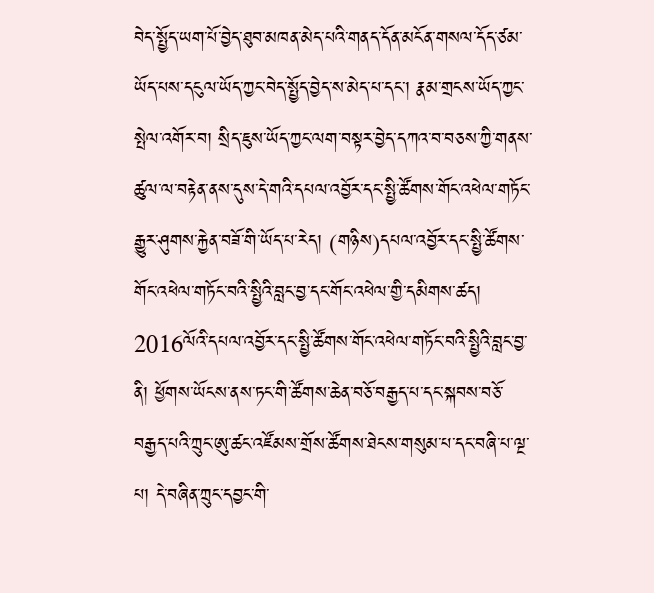བེད་སྤྱོད་ཡག་པོ་བྱེད་ཐུབ་མཁན་མེད་པའི་གནད་དོན་མངོན་གསལ་དོད་ཙམ་ཡོད་པས་དངུལ་ཡོད་ཀྱང་བེད་སྤྱོད་བྱེད་ས་མེད་པ་དང་། རྣམ་གྲངས་ཡོད་ཀྱང་སྤེལ་འགོར་བ། སྲིད་ཇུས་ཡོད་ཀྱང་ལག་བསྟར་བྱེད་དཀའ་བ་བཅས་ཀྱི་གནས་ཚུལ་ལ་བརྟེན་ནས་དུས་དེ་གའི་དཔལ་འབྱོར་དང་སྤྱི་ཚོགས་གོང་འཕེལ་གཏོང་རྒྱུར་ཤུགས་རྐྱེན་བཟོ་གི་ཡོད་པ་རེད། (གཉིས)དཔལ་འབྱོར་དང་སྤྱི་ཚོགས་གོང་འཕེལ་གཏོང་བའི་སྤྱིའི་བླང་བྱ་དང་གོང་འཕེལ་གྱི་དམིགས་ཚད། 2016ལོའི་དཔལ་འབྱོར་དང་སྤྱི་ཚོགས་གོང་འཕེལ་གཏོང་བའི་སྤྱིའི་བླང་བྱ་ནི། ཕྱོགས་ཡོངས་ནས་ཏང་གི་ཚོགས་ཆེན་བཅོ་བརྒྱད་པ་དང་སྐབས་བཅོ་བརྒྱད་པའི་ཀྲུང་ཨུ་ཚང་འཛོམས་གྲོས་ཚོགས་ཐེངས་གསུམ་པ་དང་བཞི་པ་ལྔ་པ། དེ་བཞིན་ཀྲུང་དབྱང་གི་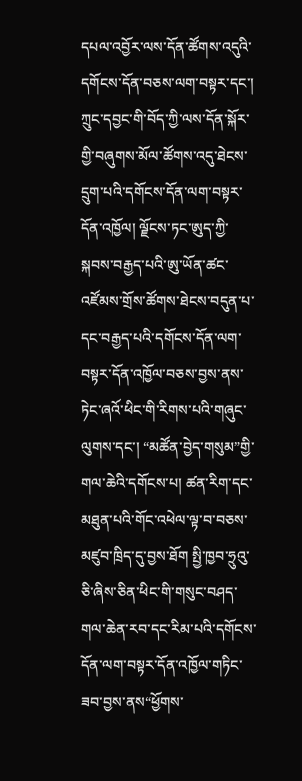དཔལ་འབྱོར་ལས་དོན་ཚོགས་འདུའི་དགོངས་དོན་བཅས་ལག་བསྟར་དང་། ཀྲུང་དབྱང་གི་བོད་ཀྱི་ལས་དོན་སྐོར་གྱི་བཞུགས་མོལ་ཚོགས་འདུ་ཐེངས་དྲུག་པའི་དགོངས་དོན་ལག་བསྟར་དོན་འཁྱོལ། ལྗོངས་ཏང་ཨུད་ཀྱི་སྐབས་བརྒྱད་པའི་ཨུ་ཡོན་ཚང་འཛོམས་གྲོས་ཚོགས་ཐེངས་བདུན་པ་དང་བརྒྱད་པའི་དགོངས་དོན་ལག་བསྟར་དོན་འཁྱོལ་བཅས་བྱས་ནས་ཏེང་ཞའོ་ཕིང་གི་རིགས་པའི་གཞུང་ལུགས་དང་། “མཚོན་བྱེད་གསུམ”གྱི་གལ་ཆེའི་དགོངས་པ། ཚན་རིག་དང་མཐུན་པའི་གོང་འཕེལ་ལྟ་བ་བཅས་མཛུབ་ཁྲིད་དུ་བྱས་ཐོག སྤྱི་ཁྱབ་ཧྲུའུ་ཅི་ཞིས་ཅིན་ཕིང་གི་གསུང་བཤད་གལ་ཆེན་རབ་དང་རིམ་པའི་དགོངས་དོན་ལག་བསྟར་དོན་འཁྱོལ་གཏིང་ཟབ་བྱས་ནས“ཕྱོགས་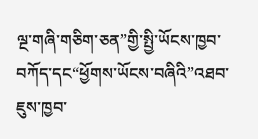ལྔ་གཞི་གཅིག་ཅན”གྱི་སྤྱི་ཡོངས་ཁྱབ་བཀོད་དང“ཕྱོགས་ཡོངས་བཞིའི”འཐབ་ཇུས་ཁྱབ་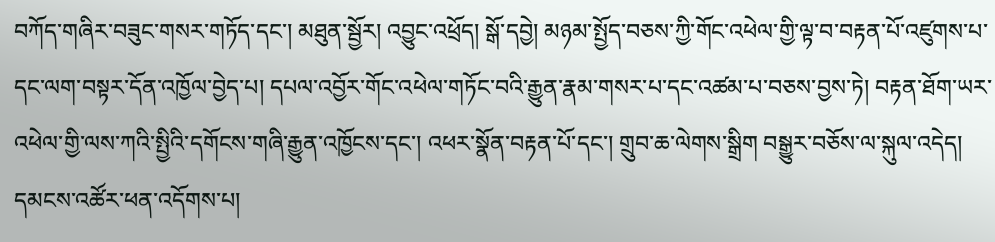བཀོད་གཞིར་བཟུང་གསར་གཏོད་དང་། མཐུན་སྦྱོར། འབྱུང་འཕྲོད། སྒོ་དབྱེ། མཉམ་སྤྱོད་བཅས་ཀྱི་གོང་འཕེལ་གྱི་ལྟ་བ་བརྟན་པོ་འཛུགས་པ་དང་ལག་བསྟར་དོན་འཁྱོལ་བྱེད་པ། དཔལ་འབྱོར་གོང་འཕེལ་གཏོང་བའི་རྒྱུན་རྣམ་གསར་པ་དང་འཚམ་པ་བཅས་བྱས་ཏེ། བརྟན་ཐོག་ཡར་འཕེལ་གྱི་ལས་ཀའི་སྤྱིའི་དགོངས་གཞི་རྒྱུན་འཁྱོངས་དང་། འཕར་སྣོན་བརྟན་པོ་དང་། གྲུབ་ཆ་ལེགས་སྒྲིག བསྒྱུར་བཅོས་ལ་སྐུལ་འདེད། དམངས་འཚོར་ཕན་འདོགས་པ།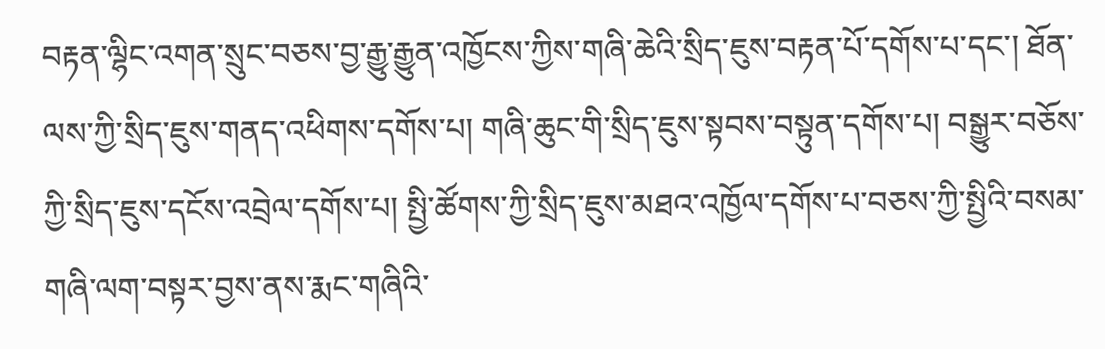བརྟན་ལྷིང་འགན་སྲུང་བཅས་བྱ་རྒྱུ་རྒྱུན་འཁྱོངས་ཀྱིས་གཞི་ཆེའི་སྲིད་ཇུས་བརྟན་པོ་དགོས་པ་དང་། ཐོན་ལས་ཀྱི་སྲིད་ཇུས་གནད་འཕིགས་དགོས་པ། གཞི་ཆུང་གི་སྲིད་ཇུས་སྟབས་བསྟུན་དགོས་པ། བསྒྱུར་བཅོས་ཀྱི་སྲིད་ཇུས་དངོས་འབྲེལ་དགོས་པ། སྤྱི་ཚོགས་ཀྱི་སྲིད་ཇུས་མཐའ་འཁྱོལ་དགོས་པ་བཅས་ཀྱི་སྤྱིའི་བསམ་གཞི་ལག་བསྟར་བྱས་ནས་རྨང་གཞིའི་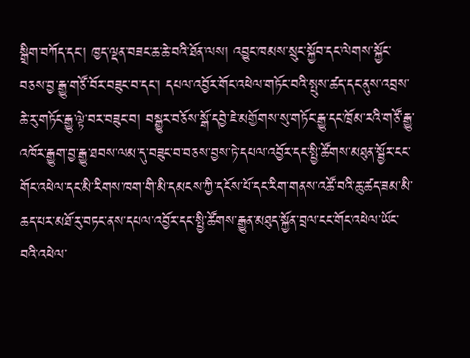སྒྲིག་བཀོད་དང་། ཁྱད་ལྡན་བཟང་ཆ་ཆེ་བའི་ཐོན་ལས། འབྱུང་ཁམས་སྲུང་སྐྱོབ་དང་ལེགས་སྐྱོང་བཅས་བྱ་རྒྱུ་གཙོ་བོར་བཟུང་བ་དང་། དཔལ་འབྱོར་གོང་འཕེལ་གཏོང་བའི་སྤུས་ཚད་དང་ནུས་འབྲས་ཆེ་རུ་གཏོང་རྒྱུ་ལྟེ་བར་བཟུང་བ། བསྒྱུར་བཅོས་སྒོ་དབྱེ་ཇེ་མགྱོགས་སུ་གཏོང་རྒྱུ་དང་ཁྲོམ་རའི་གཙོ་རྒྱུ་འཁོར་རྒྱུག་བྱ་རྒྱུ་ཐབས་ལམ་དུ་བཟུང་བ་བཅས་བྱས་ཏེ་དཔལ་འབྱོར་དང་སྤྱི་ཚོགས་མཐུན་སྦྱོར་ངང་གོང་འཕེལ་དང་མི་རིགས་ཁག་གི་མི་དམངས་ཀྱི་དངོས་པོ་དང་རིག་གནས་འཚོ་བའི་ཆུ་ཚད་ཟམ་མི་ཆད་པར་མཐོ་རུ་བཏང་ནས་དཔལ་འབྱོར་དང་སྤྱི་ཚོགས་རྒྱུན་མཐུད་སྐྱོན་བྲལ་ངང་གོང་འཕེལ་ཡོང་བའི་འཕེལ་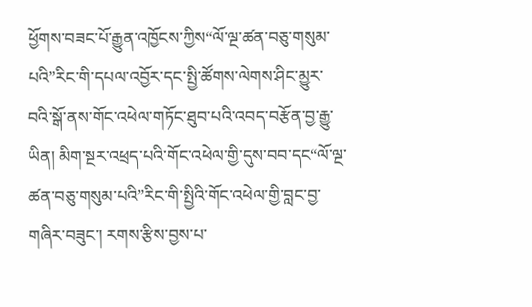ཕྱོགས་བཟང་པོ་རྒྱུན་འཁྱོངས་ཀྱིས“ལོ་ལྔ་ཚན་བཅུ་གསུམ་པའི”རིང་གི་དཔལ་འབྱོར་དང་སྤྱི་ཚོགས་ལེགས་ཤིང་མྱུར་བའི་སྒོ་ནས་གོང་འཕེལ་གཏོང་ཐུབ་པའི་འབད་བརྩོན་བྱ་རྒྱུ་ཡིན། མིག་སྔར་འཕྲད་པའི་གོང་འཕེལ་གྱི་དུས་བབ་དང“ལོ་ལྔ་ཚན་བཅུ་གསུམ་པའི”རིང་གི་སྤྱིའི་གོང་འཕེལ་གྱི་བླང་བྱ་གཞིར་བཟུང་། རགས་རྩིས་བྱས་པ་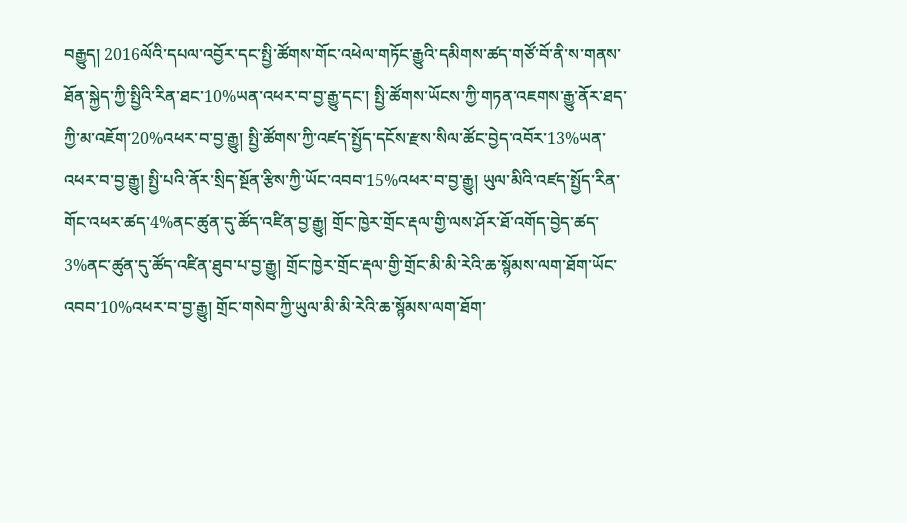བརྒྱུད། 2016ལོའི་དཔལ་འབྱོར་དང་སྤྱི་ཚོགས་གོང་འཕེལ་གཏོང་རྒྱུའི་དམིགས་ཚད་གཙོ་བོ་ནི་ས་གནས་ཐོན་སྐྱེད་ཀྱི་སྤྱིའི་རིན་ཐང་10%ཡན་འཕར་བ་བྱ་རྒྱུ་དང་། སྤྱི་ཚོགས་ཡོངས་ཀྱི་གཏན་འཇགས་རྒྱུ་ནོར་ཐད་ཀྱི་མ་འཇོག་20%འཕར་བ་བྱ་རྒྱུ། སྤྱི་ཚོགས་ཀྱི་འཛད་སྤྱོད་དངོས་རྫས་སིལ་ཚོང་བྱེད་འབོར་13%ཡན་འཕར་བ་བྱ་རྒྱུ། སྤྱི་པའི་ནོར་སྲིད་སྔོན་རྩིས་ཀྱི་ཡོང་འབབ་15%འཕར་བ་བྱ་རྒྱུ། ཡུལ་མིའི་འཛད་སྤྱོད་རིན་གོང་འཕར་ཚད་4%ནང་ཚུན་དུ་ཚོད་འཛིན་བྱ་རྒྱུ། གྲོང་ཁྱེར་གྲོང་རྡལ་གྱི་ལས་ཤོར་ཐོ་འགོད་བྱེད་ཚད་3%ནང་ཚུན་དུ་ཚོད་འཛིན་ཐུབ་པ་བྱ་རྒྱུ། གྲོང་ཁྱེར་གྲོང་རྡལ་གྱི་གྲོང་མི་མི་རེའི་ཆ་སྙོམས་ལག་ཐོག་ཡོང་འབབ་10%འཕར་བ་བྱ་རྒྱུ། གྲོང་གསེབ་ཀྱི་ཡུལ་མི་མི་རེའི་ཆ་སྙོམས་ལག་ཐོག་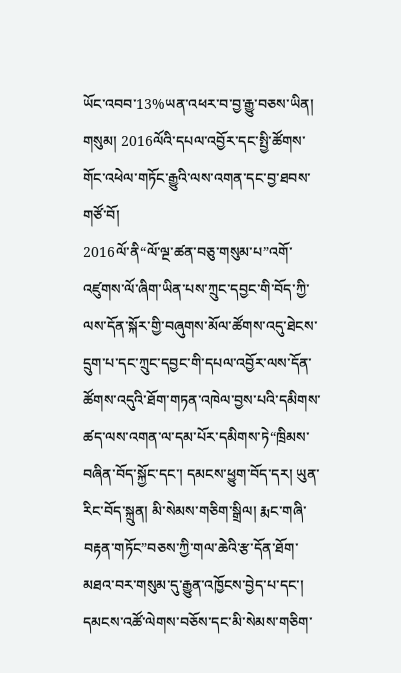ཡོང་འབབ་13%ཡན་འཕར་བ་བྱ་རྒྱུ་བཅས་ཡིན།
གསུམ། 2016ལོའི་དཔལ་འབྱོར་དང་སྤྱི་ཚོགས་གོང་འཕེལ་གཏོང་རྒྱུའི་ལས་འགན་དང་བྱ་ཐབས་གཙོ་བོ།
2016ལོ་ནི“ལོ་ལྔ་ཚན་བཅུ་གསུམ་པ”འགོ་འཛུགས་ལོ་ཞིག་ཡིན་པས་ཀྲུང་དབྱང་གི་བོད་ཀྱི་ལས་དོན་སྐོར་གྱི་བཞུགས་མོལ་ཚོགས་འདུ་ཐེངས་དྲུག་པ་དང་ཀྲུང་དབྱང་གི་དཔལ་འབྱོར་ལས་དོན་ཚོགས་འདུའི་ཐོག་གཏན་འཁེལ་བྱས་པའི་དམིགས་ཚད་ལས་འགན་ལ་དམ་པོར་དམིགས་ཏེ“ཁྲིམས་བཞིན་བོད་སྐྱོང་དང་། དམངས་ཕྱུག་བོད་དར། ཡུན་རིང་བོད་སྐྲུན། མི་སེམས་གཅིག་སྒྲིལ། རྨང་གཞི་བརྟན་གཏོང”བཅས་ཀྱི་གལ་ཆེའི་རྩ་དོན་ཐོག་མཐའ་བར་གསུམ་དུ་རྒྱུན་འཁྱོངས་བྱེད་པ་དང་། དམངས་འཚོ་ལེགས་བཅོས་དང་མི་སེམས་གཅིག་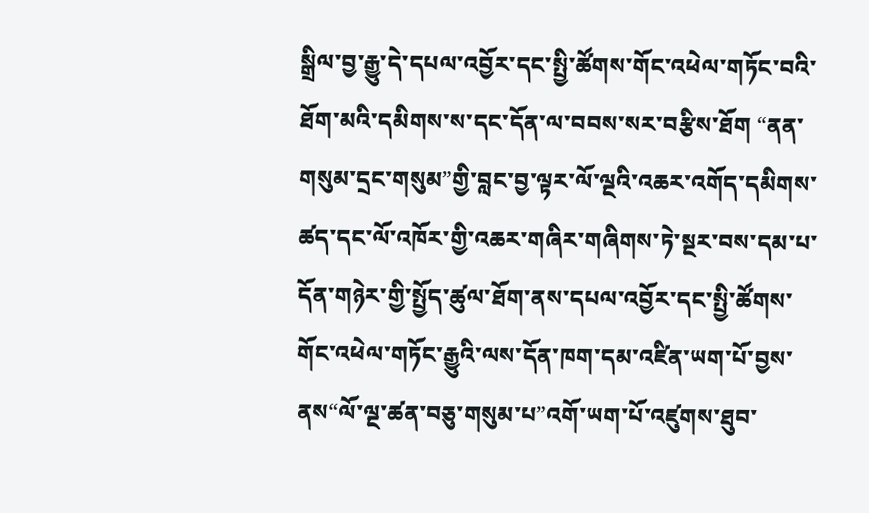སྒྲིལ་བྱ་རྒྱུ་དེ་དཔལ་འབྱོར་དང་སྤྱི་ཚོགས་གོང་འཕེལ་གཏོང་བའི་ཐོག་མའི་དམིགས་ས་དང་དོན་ལ་བབས་སར་བརྩིས་ཐོག “ནན་གསུམ་དྲང་གསུམ”གྱི་བླང་བྱ་ལྟར་ལོ་ལྔའི་འཆར་འགོད་དམིགས་ཚད་དང་ལོ་འཁོར་གྱི་འཆར་གཞིར་གཞིགས་ཏེ་སྔར་བས་དམ་པ་དོན་གཉེར་གྱི་སྤྱོད་ཚུལ་ཐོག་ནས་དཔལ་འབྱོར་དང་སྤྱི་ཚོགས་གོང་འཕེལ་གཏོང་རྒྱུའི་ལས་དོན་ཁག་དམ་འཛིན་ཡག་པོ་བྱས་ནས“ལོ་ལྔ་ཚན་བཅུ་གསུམ་པ”འགོ་ཡག་པོ་འཛུགས་ཐུབ་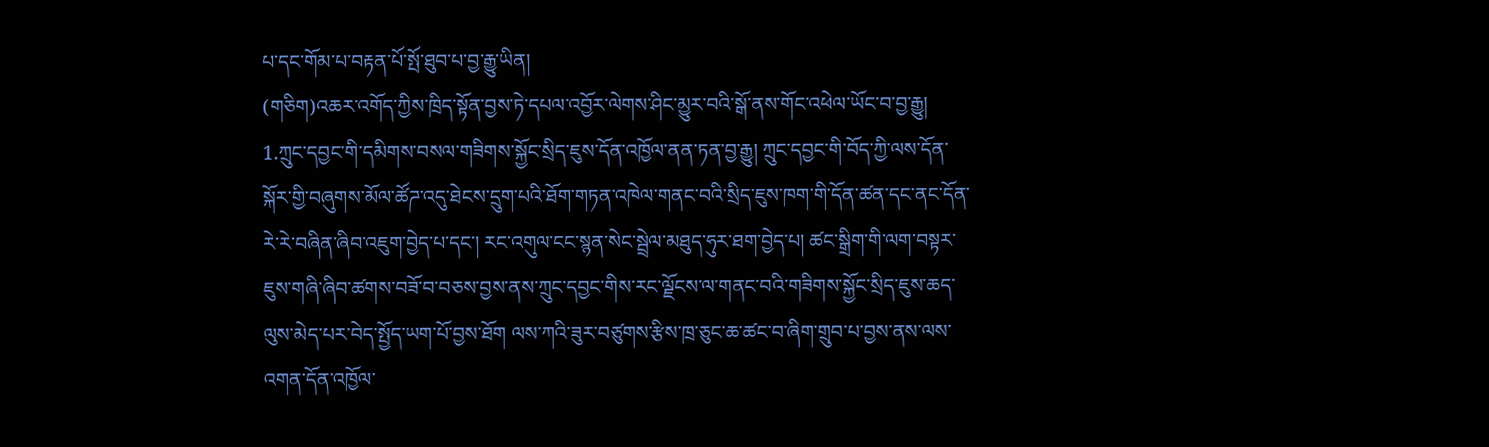པ་དང་གོམ་པ་བརྟན་པོ་སྤོ་ཐུབ་པ་བྱ་རྒྱུ་ཡིན།
(གཅིག)འཆར་འགོད་ཀྱིས་ཁྲིད་སྟོན་བྱས་ཏེ་དཔལ་འབྱོར་ལེགས་ཤིང་མྱུར་བའི་སྒོ་ནས་གོང་འཕེལ་ཡོང་བ་བྱ་རྒྱུ། 1.ཀྲུང་དབྱང་གི་དམིགས་བསལ་གཟིགས་སྐྱོང་སྲིད་ཇུས་དོན་འཁྱོལ་ནན་ཏན་བྱ་རྒྱུ། ཀྲུང་དབྱང་གི་བོད་ཀྱི་ལས་དོན་སྐོར་གྱི་བཞུགས་མོལ་ཚོཌ་འདུ་ཐེངས་དྲུག་པའི་ཐོག་གཏན་འཁེལ་གནང་བའི་སྲིད་ཇུས་ཁག་གི་དོན་ཚན་དང་ནང་དོན་རེ་རེ་བཞིན་ཞིབ་འཇུག་བྱེད་པ་དང་། རང་འགུལ་ངང་སྙན་སེང་སྦྲེལ་མཐུད་ཧུར་ཐག་བྱེད་པ། ཚང་སྒྲིག་གི་ལག་བསྟར་ཇུས་གཞི་ཞིབ་ཚགས་བཟོ་བ་བཅས་བྱས་ནས་ཀྲུང་དབྱང་གིས་རང་ལྗོངས་ལ་གནང་བའི་གཟིགས་སྐྱོང་སྲིད་ཇུས་ཆད་ལུས་མེད་པར་བེད་སྤྱོད་ཡག་པོ་བྱས་ཐོག ལས་ཀའི་ཟུར་བཙུགས་རྩིས་ཁྲ་ཅུང་ཆ་ཚང་བ་ཞིག་གྲུབ་པ་བྱས་ནས་ལས་འགན་དོན་འཁྱོལ་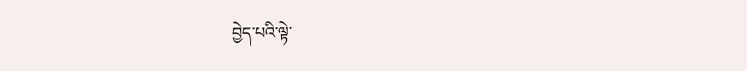བྱེད་པའི་ལྟེ་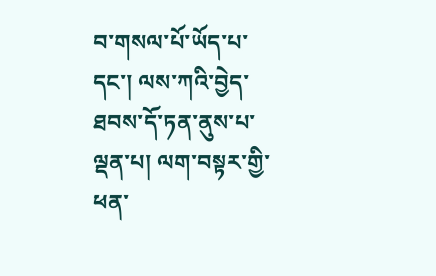བ་གསལ་པོ་ཡོད་པ་དང་། ལས་ཀའི་བྱེད་ཐབས་དོ་ཏན་ནུས་པ་ལྡན་པ། ལག་བསྟར་གྱི་ཕན་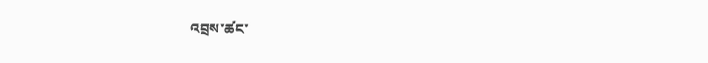འབྲས་ཚང་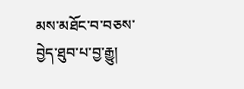མས་མཐོང་བ་བཅས་བྱེད་ཐུབ་པ་བྱ་རྒྱུ།